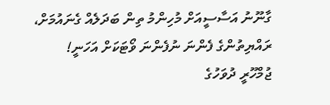ގާނޫނު އަސާސީއަށް މުހިންމު ތިން ބަދަލެއް ގެނައުމަށް، ރައްޔިތުންގެ ފެންނަ ނުފެންނަ ވޯޓަކަށް އަހަނީ!
ޖުމްހޫރީ ދުވަހުގެ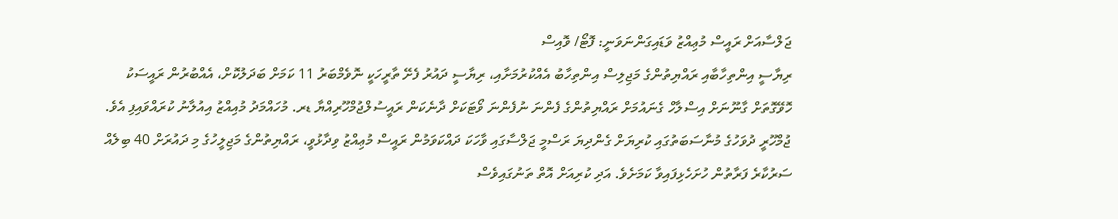ޖަލްސާއަށް ރައީސް މުޢިއްޒު ވަޑައިގަންނަވަނީ: ފޮޓޯ/ ވޮއިސް
ރިޔާސީ އިންތިހާބާއި ރައްޔިތުންގެ މަޖިލިސް އިންތިހާބު އެއްކުރުމަށާއި، ރިޔާސީ ދައުރު ފެށޭ ތާރީހަކީ ނޮވެމްބަރު 11 ކަމަށް ބަދަލުކޮށް، އެއްބުރުން ރައީސަކު ހޮވޭގޮތަށް ގާނޫނަށް އިސްލާހް ގެނައުމަށް ރައްޔިތުންގެ ފެންނަ ނުފެންނަ ވޯޓަކަށް ދާނެކަން ރައީސުލްޖުމްހޫރިއްޔާ ޑރ. މުހައްމަދު މުއިއްޒު އިއުލާނު ކުރައްވައިފި އެވެ.
ޖުމްހޫރީ ދުވަހުގެ މުނާސަބަތުގައި ކުރިޔަށް ގެންދިޔަ ރަސްމީ ޖަލްސާގައި ވާހަކަ ދައްކަވަމުން ރައީސް މުޢިއްޒު ވިދާޅުވީ، ރައްޔިތުންގެ މަޖިލީހުގެ މި ދައުރަށް 40 ބިލެއް ސަރުކާރެ ފަރާތުން ހުށަހެޅިފައިވާ ކަމަށެވެ. އަދި ކުރިއަށް އޮތް ތަނުގައިވެސް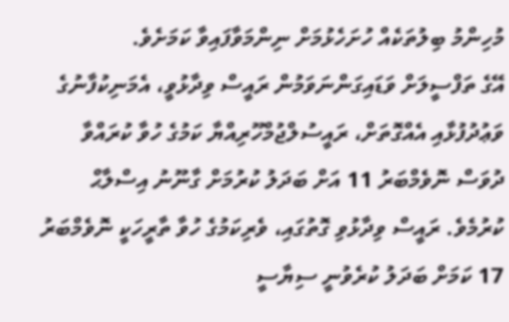މުހިންމު ބިލުތަކެއް ހުށަހެޅުމަށް ނިންމަވާފައިވާ ކަމަށެވެ.
އޭގެ ތަފްސީލަށް ވަޑައިގަންނަވަމުން ރައީސް ވިދާޅުވީ، އެމަނިކުފާނުގެ ވަޢުދުފުޅާއި އެއްގޮތަށް، ރައީސުލްޖުމްހޫރިއްޔާ ކަމުގެ ހުވާ ކުރައްވާ ދުވަސް ނޮވެމްބަރު 11 އަށް ބަދަލު ކުރުމަށް ގާނޫނު އިސްލާޙް ކުރުމެވެ. ރައީސް ވިދާޅުވި ގޮތުގައި، ވެރިކަމުގެ ހުވާ ތާރީހަކީ ނޮވެމްބަރު 17 ކަމަށް ބަދަލު ކުރެވުނީ ސިޔާސީ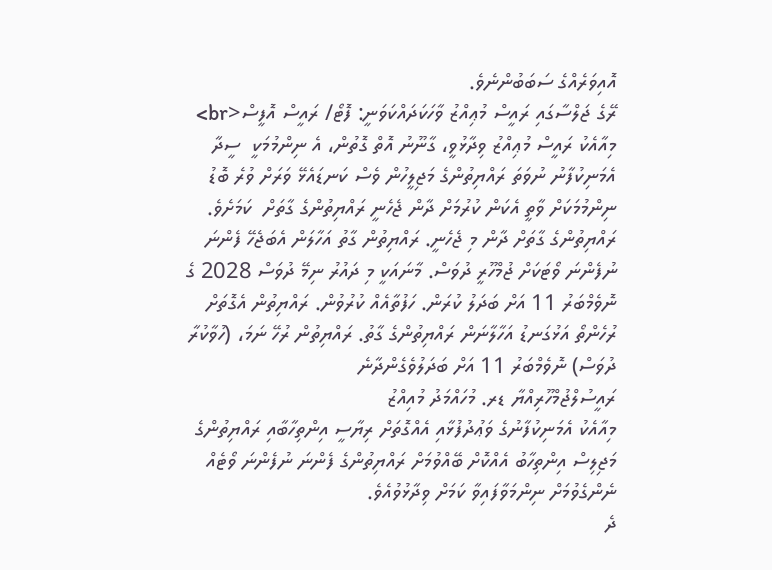އޮއިވަރެއްގެ ސަބަބުންނެވެ.
ރޭގެ ޖަލްސާގައި ރައީސް މުޢިއްޒު ވާހަކަދައްކަވަނީ: ފޮޓޯ/ ރައީސް އޮފީސް<br>
މިއާއެކު ރައީސް މުޢިއްޒު ވިދާޅުވީ، ގާނޫނު އޮތް ގޮތުން، އެ ނިންމުމަކީ  ސީދާ އެމަނިކުފާނު ނުވަތަ ރައްޔިތުންގެ މަޖިލީހުން ވެސް ކަނޑައެޅޭ ވަރަށް ވުރެ ބޮޑު ނިންމުމަކަށް ވާތީ އެކަން ކުރުމަށް ދާން ޖެހެނީ ރައްޔިތުންގެ ގާތަށް  ކަމަށެވެ.
ރައްޔިތުންގެ ގާތަށް ދާން މި ޖެހެނީ. ރައްޔިތުން ގާތު އަހާލަން އެބަޖެހޭ ފެންނަ ނުފެންނަ ވޯޓަކަށް ޖުމްހޫރީ ދުވަސް. މާނައަކީ މި ދައުރު ނިމޭ ދުވަސް 2028 ގެ ނޮވެމްބަރު 11 އަށް ބަދަލު ކުރަން. ހަފުތާއެއް ކުރުވުން. ރައްޔިތުން އެގޮތަށް ރުހެންތޯ އަޅުގަނޑު އަހާލާނަން ރައްޔިތުންގެ ގާތު. ރައްޔިތުން ރުހޭ ނަމަ، (ހުވާކުރާ ދުވަސް) ނޮވެމްބަރު 11 އަށް ބަދަލުވެގެންދާނެ
ރައީސުލްޖުމްހޫރިއްޔާ ޑރ. މުހައްމަދު މުއިއްޒު
މިއާއެކު އެމަނިކުފާނުގެ ވަޢުދުފުޅާއި އެއްގޮތަށް ރިޔާސީ އިންތިހާބާއި ރައްޔިތުންގެ މަޖިލިސް އިންތިހާބު އެއްކޮށް ބޭއްވުމަށް ރައްޔިތުންގެ ފެންނަ ނުފެންނަ ވޯޓެއް ނެންގެވުމަށް ނިންމަވާފައިވާ ކަމަށް ވިދާޅުވުއެވެ.
ދެ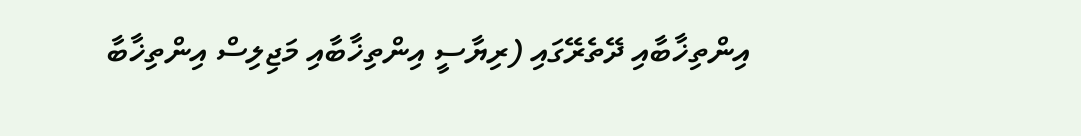އިންތިޚާބާއި ދޭތެރޭގައި (ރިޔާސީ އިންތިޚާބާއި މަޖިލިސް އިންތިޚާބާ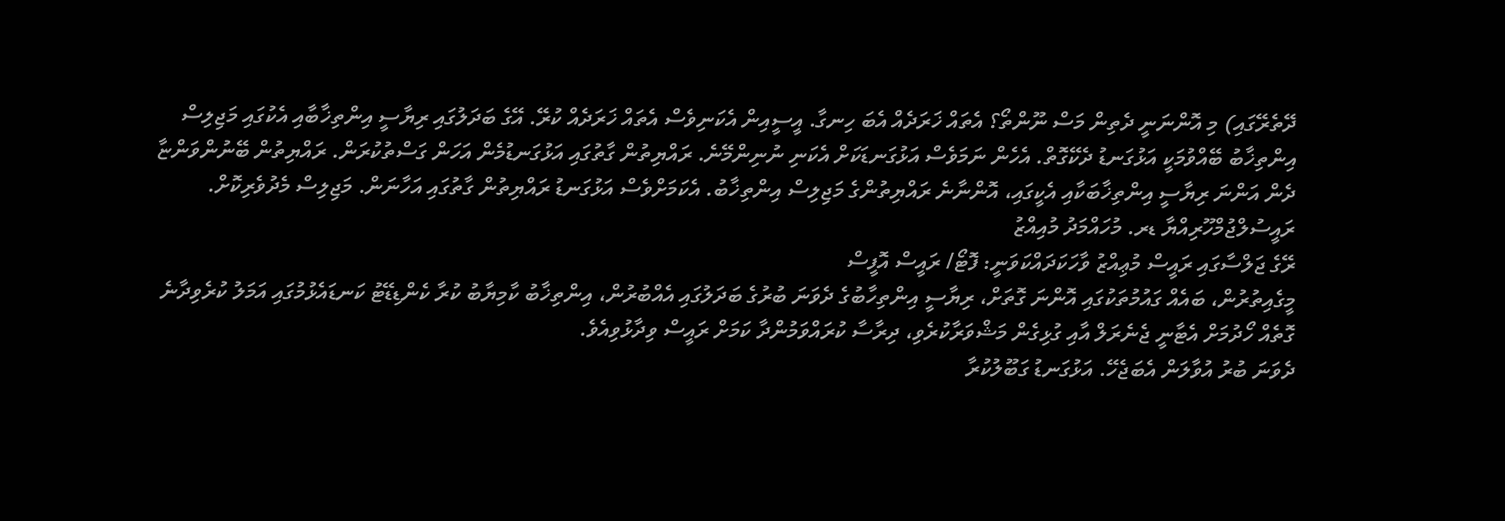ދޭތެރޭގައި) މި އޮންނަނީ ދެތިން މަސް ނޫންތޯ؟ އެތައް ޚަރަދެއް އެބަ ހިނގާ. އީސީއިން އެކަނިވެސް އެތައް ޚަރަދެއް ކުރޭ. އޭގެ ބަދަލުގައި ރިޔާސީ އިންތިޚާބާއި އެކުގައި މަޖިލިސް އިންތިޚާބު ބޭއްވުމަކީ އަޅުގަނޑު ދެކޭގޮތް. އެހެން ނަމަވެސް އަޅުގަނޑަކަށް އެކަނި ނުނިންމޭނެ. ރައްޔިތުން ގާތުގައި އަޅުގަނޑުމެން އަހަން ގަސްތުކުރަން. ރައްޔިތުން ބޭނުންވަންޏާ ދެން އަންނަ ރިޔާސީ އިންތިޚާބަކާއި އެކީގައި، އޮންނާނެ ރައްޔިތުންގެ މަޖިލިސް އިންތިޚާބު. އެކަމަށްވެސް އަޅުގަނޑު ރައްޔިތުން ގާތުގައި އަހާނަން. މަޖިލިސް މެދުވެރިކޮށް.
ރައީސުލްޖުމްހޫރިއްޔާ ޑރ. މުހައްމަދު މުއިއްޒު
ރޭގެ ޖަލްސާގައި ރައީސް މުޢިއްޒު ވާހަކަދައްކަވަނީ: ފޮޓޯ/ ރައީސް އޮފީސް
މީގެއިތުރުން، ބައެއް ގައުމުތަކުގައި އޮންނަ ގޮތަށް، ރިޔާސީ އިންތިހާބުގެ ދެވަނަ ބުރުގެ ބަދަލުގައި އެއްބުރުން، އިންތިޚާބު ކާމިޔާބު ކުރާ ކެންޑިޑޭޓު ކަނޑައެޅުމުގައި އަމަލު ކުރެވިދާނެ ގޮތެއް ހޯދުމަށް އެޓާނީ ޖެނެރަލް އާއި ގުޅިގެން މަޝްވަރާކުރެވި، ދިރާސާ ކުރައްވަމުންދާ ކަމަށް ރައީސް ވިދާޅުވިއެވެ.
ދެވަނަ ބުރު އުވާލަން އެބަޖެހޭ. އަޅުގަނޑު ގަބޫލުކުރާ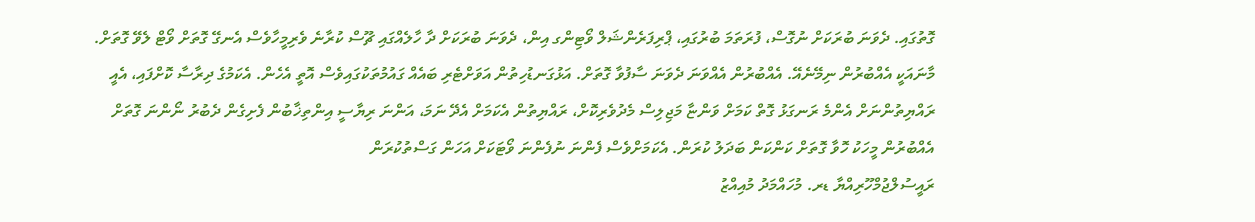ގޮތުގައި. ދެވަނަ ބުރަކަށް ނުގޮސް، ފުރަތަމަ ބުރުގައި، ޕްރިފަރެންޝަލް ވޯޓިންގ އިން، ދެވަނަ ބުރަކަށް ދާ ހާލެއްގައި ޗޫސް ކުރާނެ ވެރިމީހާވެސް އެނގޭ ގޮތަށް ވޯޓް ލެވޭ ގޮތަށް. މާނައަކީ އެއްބުރުން ނިމޭނެއޭ. އެއްބުރުން އެއްވަނަ ދެވަނަ ސާފުވާ ގޮތަށް. އަޅުގަނޑުހިތުން އަވަށްޓެރި ބައެއް ގައުމުތަކުގައިވެސް އޮތީ އެހެން. އެކަމުގެ ދިރާސާ ކޮށްފައި، އެއީ ރައްޔިތުންނަށް އެންމެ ރަނގަޅު ގޮތް ކަމަށް ވަންޏާ މަޖިލިސް މެދުވެރިކޮށް، ރައްޔިތުން އެކަމަށް އެދޭ ނަމަ، އަންނަ ރިޔާސީ އިންތިޚާބުން ފެށިގެން ދެބުރު ނޯންނަ ގޮތަށް އެއްބުރުން މީހަކު ހޮވާ ގޮތަށް ކަންކަން ބަދަލު ކުރަން. އެކަމަށްވެސް ފެންނަ ނުފެންނަ ވޯޓަކަށް އަހަން ގަސްތުކުރަން
ރައީސުލްޖުމްހޫރިއްޔާ ޑރ. މުހައްމަދު މުއިއްޒު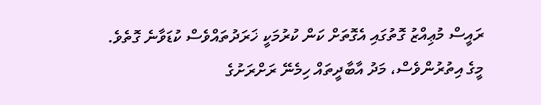ރައީސް މުޢިއްޒު ގޮތުގައި އެގޮތަށް ކަން ކުރުމަކީ ޚަރަދުތައްވެސް ކުޑަވާނެ ގޮތެވެ.
މީގެ އިތުރުންވެސް، މަދު އާބާދީތައް ހިމެނޭ ރަށްރަށުގެ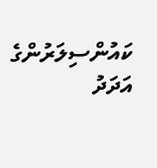ކައުންސިލަރުންގެ އަދަދު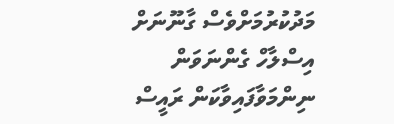މަދުކުރުމަށްވެސް ގާނޫނަށް އިސްލާހް ގެންނަވަން ނިންމަވާފައިވާކަން ރައީސް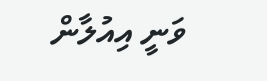ވަނީ އިއުލާން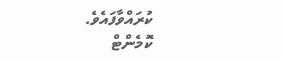ކުރައްވާފައެވެ.
ކޮމެންޓް